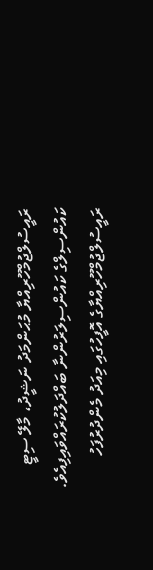ރައީސުލްޖުމްހޫރިއްޔާ މުޙަންމަދު ނަޝީދު، މާލޭ ސިޓީ ކައުންސިލްގެ ކައުންސިލަރުންނާ ބައްދަލުކުރައްވައިފިއެވެ.
ރައީސުލްޖުމްހޫރިއްޔާގެ އޮފީހުގައި މިއަދު މެންދުރުފަހު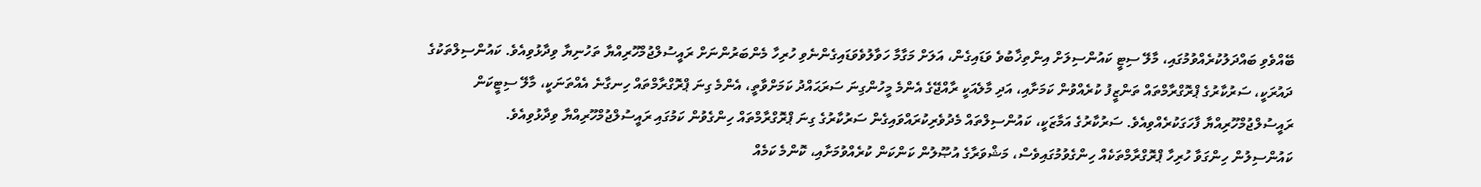ބޭއްވެވި ބައްދަލުކުރެއްވުމުގައި، މާލޭ ސިޓީ ކައުންސިލަށް އިންތިޚާބުވެ ވަޑައިގެން، އަލަށް މަގާމާ ހަވާލުވެވަޑައިގެންނެވި ހުރިހާ މެންބަރުންނަށް ރައީސުލްޖުމްހޫރިއްޔާ ތަހުނިޔާ ވިދާޅުވިއެވެ. ކައުންސިލްތަކުގެ ދައުރަކީ، ސަރުކާރުގެ ޕްރޮގްރާމްތައް ތަންޒީފު ކުރެއްވުން ކަމަށާއި، އަދި މާލެއަކީ ރާއްޖޭގެ އެންމެ މީހުންގިނަ ސަރަޙައްދު ކަމަށްވާތީ، އެންމެ ގިނަ ޕްރޮގްރާމްތައް ހިނގާނެ އެއްތަނަކީ، މާލޭ ސިޓީކަން ރައީސުލްޖުމްހޫރިއްޔާ ފާހަގަކުރެއްވިއެވެ. ސަރުކާރުގެ އަމާޒަކީ، ކައުންސިލްތައް މެދުވެރިކުރައްވައިގެން ސަރުކާރުގެ ގިނަ ޕްރޮގްރާމްތައް ހިންގެވުން ކަމުގައި ރައީސުލްޖުމްހޫރިއްޔާ ވިދާޅުވިއެވެ.
ކައުންސިލުން ހިންގަވާ ހުރިހާ ޕްރޮގްރާމްތަކެއް ހިންގެވުމުގައިވެސް، މަޝްވަރާގެ އުޞޫލުން ކަންކަން ކުރެއްވުމަށާއި، ކޮންމެ ކަމެއް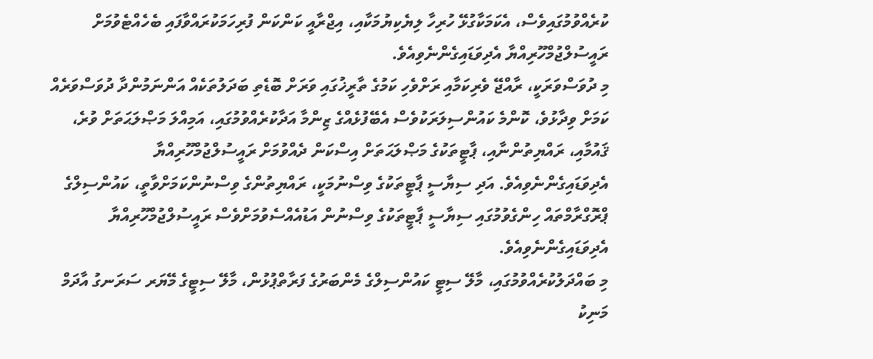ކުރެއްވުމުގައިވެސް، އެކަމަކާގުޅޭ ހުރިހާ ލިޔެކިޔުމަކާއި، އިޖްރާއީ ކަންކަން ފުރިހަމަކުރައްވާފައި ބެހެއްޓެވުމަށް ރައީސުލްޖުމްހޫރިއްޔާ އެދިވަޑައިގެންނެވިއެވެ.
މި ދުވަސްވަރަކީ، ރާއްޖޭ ވެރިކަމާއި ރަށްވެހި ކަމުގެ ތާރީޚުގައި ވަރަށް ބޮޑެތި ބަދަލުތަކެއް އަންނަމުންދާ ދުވަސްވަރެއް ކަމަށް ވިދާޅުވެ، ކޮންމެ ކައުންސިލަރަކުވެސް އެބޭފުޅެއްގެ ޒިންމާ އަދާކުރެއްވުމުގައި، އަމިއްލަ މަޞްލަޙަތަށް ވުރެ، ޤައުމާއި، ރައްޔިތުންނާއި، ޕާޓީތަކުގެ މަޞްލަޙަތަށް އިސްކަން ދެއްވުމަށް ރައީސުލްޖުމްހޫރިއްޔާ އެދިވަޑައިގެންނެވިއެވެ. އަދި ސިޔާސީ ޕާޓީތަކުގެ ވިސްނުމަކީ، ރައްޔިތުންގެ ވިސްނުންކަމަށްވާތީ، ކައުންސިލްގެ ޕްރޮގްރާމްތައް ހިންގެވުމުގައި ސިޔާސީ ޕާޓީތަކުގެ ވިސްނުން އަޑުއެއްސެވުމަށްވެސް ރައީސުލްޖުމްހޫރިއްޔާ އެދިވަޑައިގެންނެވިއެވެ.
މި ބައްދަލުކުރެއްވުމުގައި، މާލޭ ސިޓީ ކައުންސިލްގެ މެންބަރުގެ ފަރާތްޕުޅުން، މާލޭ ސިޓީގެ މޭޔަރ ސަރަނގު އާދަމް މަނިކު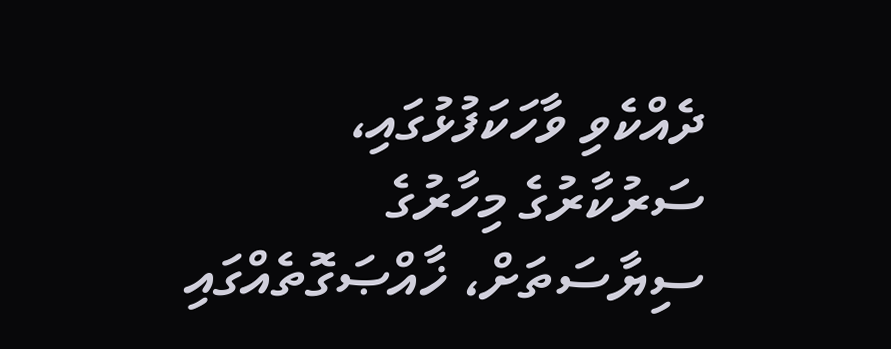ދެއްކެވި ވާހަކަފުޅުގައި، ސަރުކާރުގެ މިހާރުގެ ސިޔާސަތަށް، ޚާއްޞަގޮތެއްގައި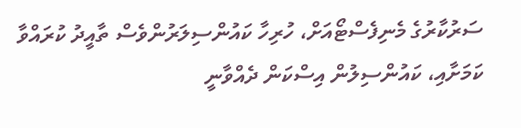ސަރުކާރުގެ މެނިފެސްޓޯއަށް، ހުރިހާ ކައުންސިލަރުންވެސް ތާއީދު ކުރައްވާ ކަމަށާއި، ކައުންސިލުން އިސްކަން ދެއްވާނީ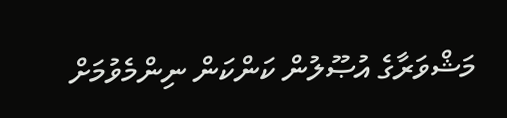މަޝްވަރާގެ އުޞޫލުން ކަންކަން ނިންމެވުމަށް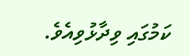ކަމުގައި ވިދާޅުވިއެވެ.